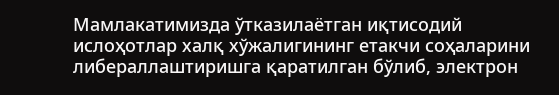Мамлакатимизда ўтказилаётган иқтисодий ислоҳотлар халқ хўжалигининг етакчи соҳаларини либераллаштиришга қаратилган бўлиб, электрон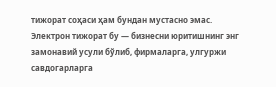тижорат соҳаси ҳам бундан мустасно эмас.
Электрон тижорат бу — бизнесни юритишнинг энг замонавий усули бўлиб, фирмаларга, улгуржи савдогарларга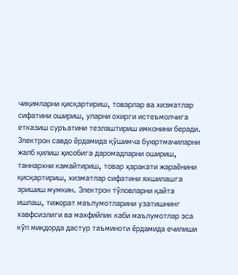чиқимларни қисқартириш, товарлар ва хизматлар сифатини ошириш, уларни охирги истеъмолчига етказиш суръатини тезлаштириш имконини беради.
Электрон савдо ёрдамида қўшимча буюртмачиларни жалб қилиш ҳисобига даромадларни ошириш, таннархни камайтириш, товар ҳаракати жараёнини қисқартириш, хизматлар сифатини яхшилашга эришиш мумкин. Электрон тўловларни қайта ишлаш, тижорат маълумотларини узатишнинг хавфсизлиги ва махфийлик каби маълумотлар эса кўп миқдорда дастур таъминоти ёрдамида ечилиши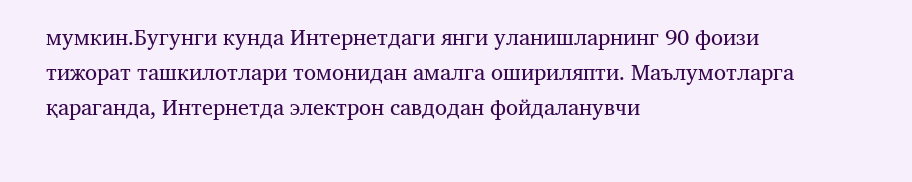мумкин.Бугунги кунда Интернетдаги янги уланишларнинг 90 фоизи тижорат ташкилотлари томонидан амалга ошириляпти. Маълумотларга қараганда, Интернетда электрон савдодан фойдаланувчи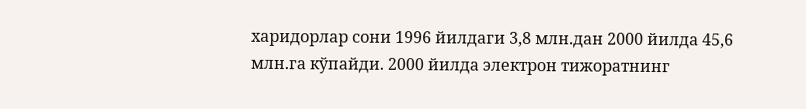харидорлар сони 1996 йилдаги 3,8 млн.дан 2000 йилда 45,6 млн.га кўпайди. 2000 йилда электрон тижоратнинг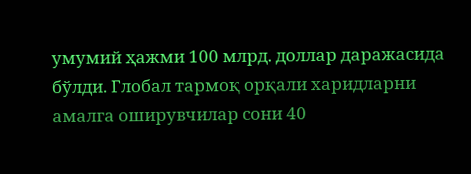умумий ҳажми 100 млрд. доллар даражасида бўлди. Глобал тармоқ орқали харидларни амалга оширувчилар сони 40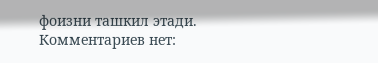фоизни ташкил этади.
Комментариев нет: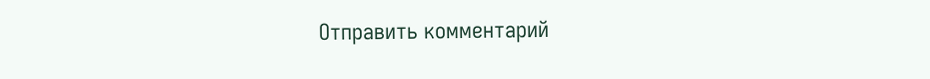Отправить комментарий